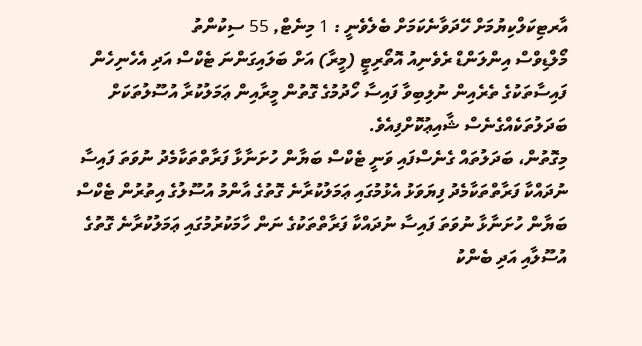އާރޓިކަލްކިޔުމަށް ހޭދަވާނެކަމަށް ބެލެވެނީ : 1 މިނެޓް, 55 ސިކުންތު
މޯލްޑިވްސް އިންލަންޑް ރެވެނިއު އޮތޯރިޓީ (މީރާ) އަށް ބަލައިގަންނަ ޓެކްސް އަދި އެހެނިހެން ފައިސާތަކުގެ ތެރެއިން ނުލިބިވާ ފައިސާ ހޯދުމުގެ ގޮތުން މީރާއިން ޢަމަލުކުރާ އުސޫލުތަކަށް ބަދަލުތަކެއްގެނެސް ޝާއިޢުކޮށްފިއެވެ.
މިގޮތުން، ބަދަލުތައް ގެނެސްފައި ވަނީ ޓެކްސް ބަޔާން ހުށަނާޅާ ފަރާތްތަކާމެދު ނުވަތަ ފައިސާ ނުދައްކާ ފަރާތްތަކާމެދު ފިޔަވަޅު އެޅުމުގައި ޢަމަލުކުރާނެ ގޮތުގެ އާންމު އުސޫލުގެ އިތުރުން ޓެކްސް ބަޔާން ހުށަނާޅާ ނުވަތަ ފައިސާ ނުދައްކާ ފަރާތްތަކުގެ ނަން ހާމަކުރުމުގައި ޢަމަލުކުރާނެ ގޮތުގެ އުސޫލާއި އަދި ބެންކު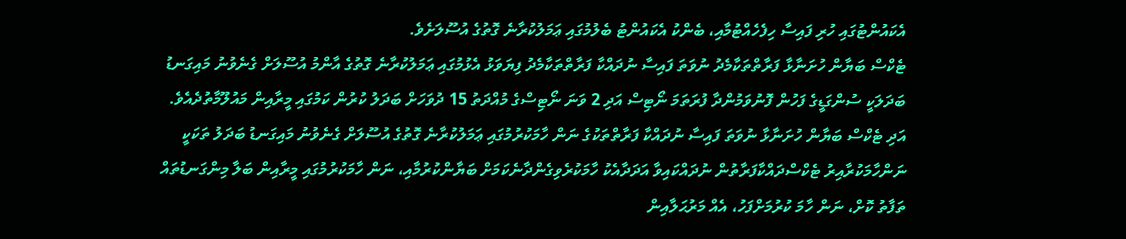އެކައުންޓުގައި ހުރި ފައިސާ ހިފެހެއްޓުމާއި، ބެންކު އެކައުންޓު ބެލުމުގައި ޢަމަލުކުރާނެ ގޮތުގެ އުސޫލަށެވެ.
ޓެކްސް ބަޔާން ހުށަނާޅާ ފަރާތްތަކާމެދު ނުވަތަ ފައިސާ ނުދައްކާ ފަރާތްތަކާމެދު ފިޔަވަޅު އެޅުމުގައި ޢަމަލުކުރާނެ ގޮތުގެ އާންމު އުސޫލަށް ގެނެވުނު މައިގަނޑު ބަދަލަކީ ސުންގަޑީގެ ފަހުން ފޮނުވަމުންދާ ފުރަތަމަ ނޯޓިސް އަދި 2 ވަނަ ނޯޓިސްގެ މުއްދަތު 15 ދުވަހަށް ބަދަލު ކުރުން ކަމުގައި މީރާއިން މައުލޫމާތުދެއެވެ.
އަދި ޓެކްސް ބަޔާން ހުށަނާޅާ ނުވަތަ ފައިސާ ނުދައްކާ ފަރާތްތަކުގެ ނަން ހާމަކުރުމުގައި ޢަމަލުކުރާނެ ގޮތުގެ އުސޫލަށް ގެނެވުނު މައިގަނޑު ބަދަލު ތަކަކީ ނަންހާމަކުރާއިރު ޓެކްސްދައްކާފަރާތުން ނުދައްކައިވާ އަދަދާއެކު ހާމަކުރެވިގެންދާނެކަމަށް ބަޔާންކުރުމާއި، ނަން ހާމަކުރުމުގައި މީރާއިން ބަލާ މިންގަނޑުތައް ތަފާތު ކޮށް، ނަން ހާމަ ކުރުމަށްފަހު، އެއް މަރުޙަލާއިން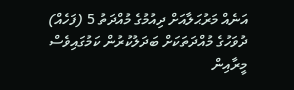އަނެއް މަރުޙަލާއަށް ދިއުމުގެ މުއްދަތު 5 (ފަހެއް) ދުވަހުގެ މުއްދަތަކަށް ބަދަލުކުރުން ކަމުގައިވެސް މީރާއިން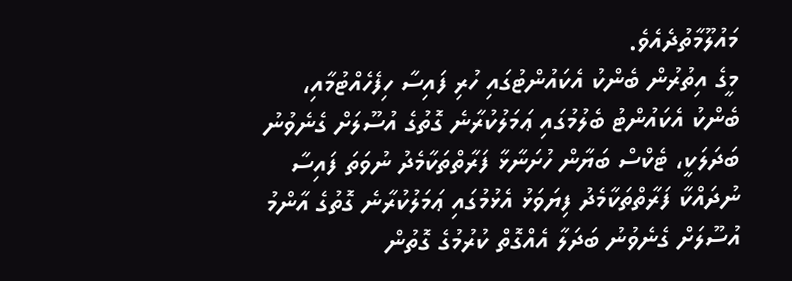މައުލޫމާތުދެއެވެ.
މީގެ އިތުރުން ބެންކު އެކައުންޓުގައި ހުރި ފައިސާ ހިފެހެއްޓުމާއި، ބެންކު އެކައުންޓު ބެލުމުގައި ޢަމަލުކުރާނެ ގޮތުގެ އުސޫލަށް ގެނެވުނު ބަދަލަކީ، ޓެކްސް ބަޔާން ހުށަނާޅާ ފަރާތްތަކާމެދު ނުވަތަ ފައިސާ ނުދައްކާ ފަރާތްތަކާމެދު ފިޔަވަޅު އެޅުމުގައި ޢަމަލުކުރާނެ ގޮތުގެ އާންމު އުސޫލަށް ގެނެވުނު ބަދަލާ އެއްގޮތް ކުރުމުގެ ގޮތުން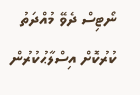ނޯޓިސް ދެވޭ މުއްދަތު ކުރުކޮށް އިސްލާޙުކުރުން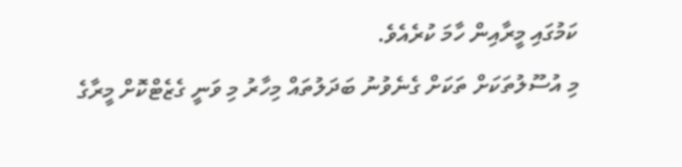ކަމުގައި މީރާއިން ހާމަ ކުރެއެވެ.
މި އުސޫލުތަކަށް ތަކަށް ގެނެވުނު ބަދަލުތައް މިހާރު މި ވަނީ ގެޒެޓްކޮށް މީރާގެ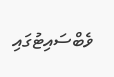ވެބްސައިޓުގައި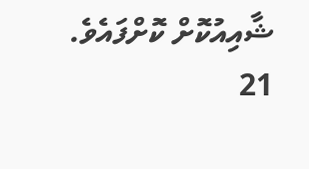ޝާއިއުކޮށް ކޮށްފައެވެ.
21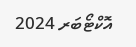އޮކްޓޯބަރ 2024